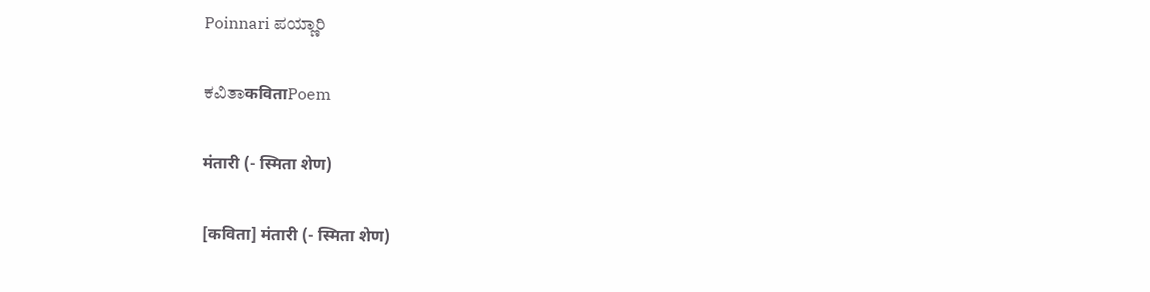Poinnari ಪಯ್ಣಾರಿ

ಕವಿತಾकविताPoem

मंतारी (- स्मिता शेण)

[कविता] मंतारी (- स्मिता शेण)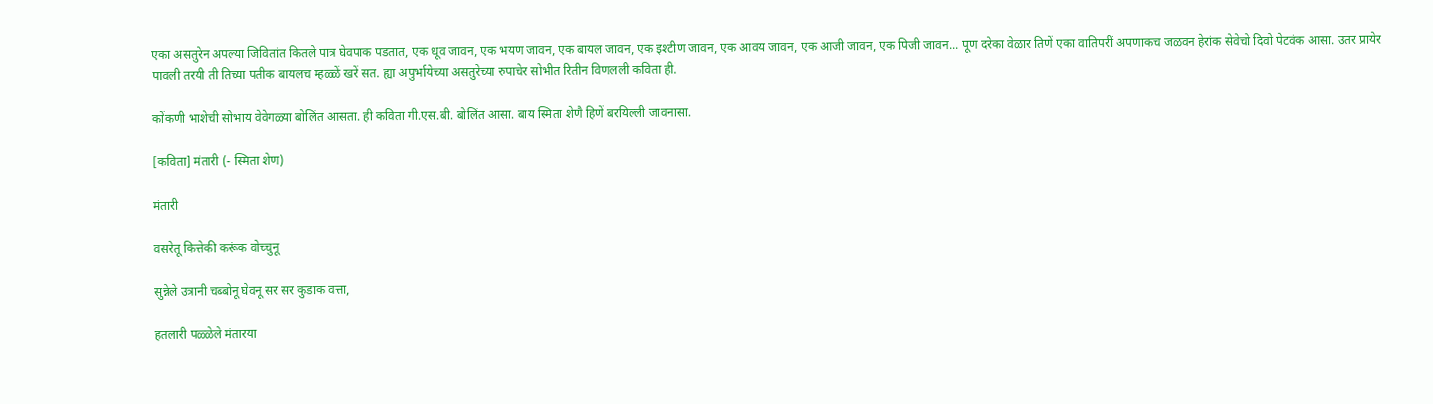एका असतुरेन अपल्या जिवितांत कितले पात्र घेवपाक पडतात, एक धूव जावन, एक भयण जावन, एक बायल जावन, एक इश्टीण जावन, एक आवय जावन, एक आजी जावन, एक पिजी जावन... पूण दरेका वेळार तिणें एका वातिपरीं अपणाक‌च जळवन हेरांक सेवेचो दिवो पेटवंक आसा. उतर प्रायेर पावली तर‌यी ती तिच्या पतीक बायल‌च म्हळ्ळें खरें सत. ह्या अपुर्भायेच्या असतुरेच्या रुपाचेर सोभीत रितीन विणलली कविता ही.

कोंकणी भाशेची सोभाय वेवेगळ्या बोलिंत आसता. ही कविता गी.एस.बी. बोलिंत आसा. बाय स्मिता शेणै हिणें बरयिल्ली जावनासा.

[कविता] मंतारी (- स्मिता शेण)

मंतारी

वसरेतू कित्तेकी करूंक वोच्चुनू

सुन्नेले उत्रानी चब्बोनू घेवनू सर सर कुडाक वत्ता,

हतलारी पळ्ळेले मंतार‍या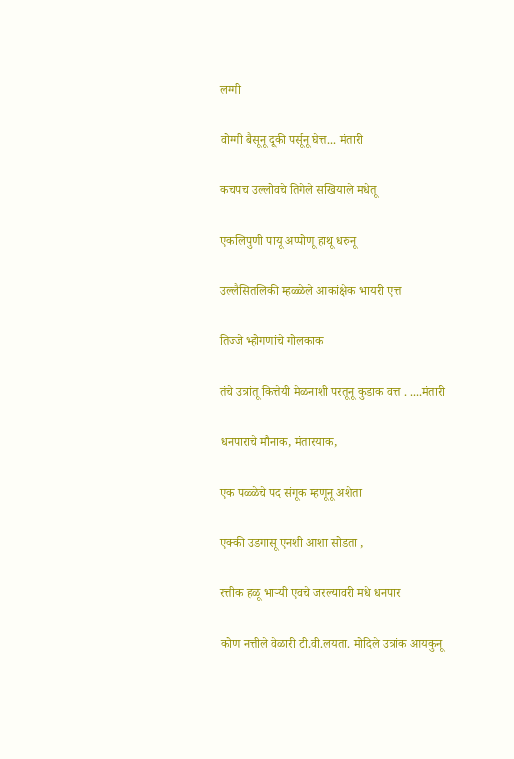लग्गी

वोग्गी बैसूनू दूकी पर्सूनू घेत्त... मंतारी

कचपच उल्लोवचे तिगेले सखियाले मधेतू

एकलिपुणी पायू अप्पोणू हाथू धरुनू

उल्लैसितलिकी म्हळ्ळेले आकांक्षेक भायरी एत्त

तिज्जे भ्होगणांचे गोलकाक

तंचे उत्रांतू कित्तेयी मेळनाशी पर‍तूनू कुडाक वत्त . ....मंतारी

धनपाराचे मौनाक, मंतार‍याक,

एक पळ्ळेचे पद संगूक म्हणूनू अशेता

एक्की उडगासू एनशी आशा सोडता ,

रत्तीक हळू भाऱ्यी एवचे जरल्यावरी मधे धनपार

कोण नत्तीले वेळारी टी.वी.लयता. मोदिले उत्रांक आयकुनू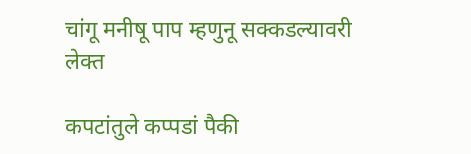चांगू मनीषू पाप म्हणुनू सक्कडल्यावरी लेक्त

कपटांतुले कप्पडां पैकी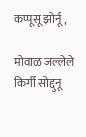कप्पूसू झोर्नू,

मोवाळ जल्लेले किर्गी सोद्दुनू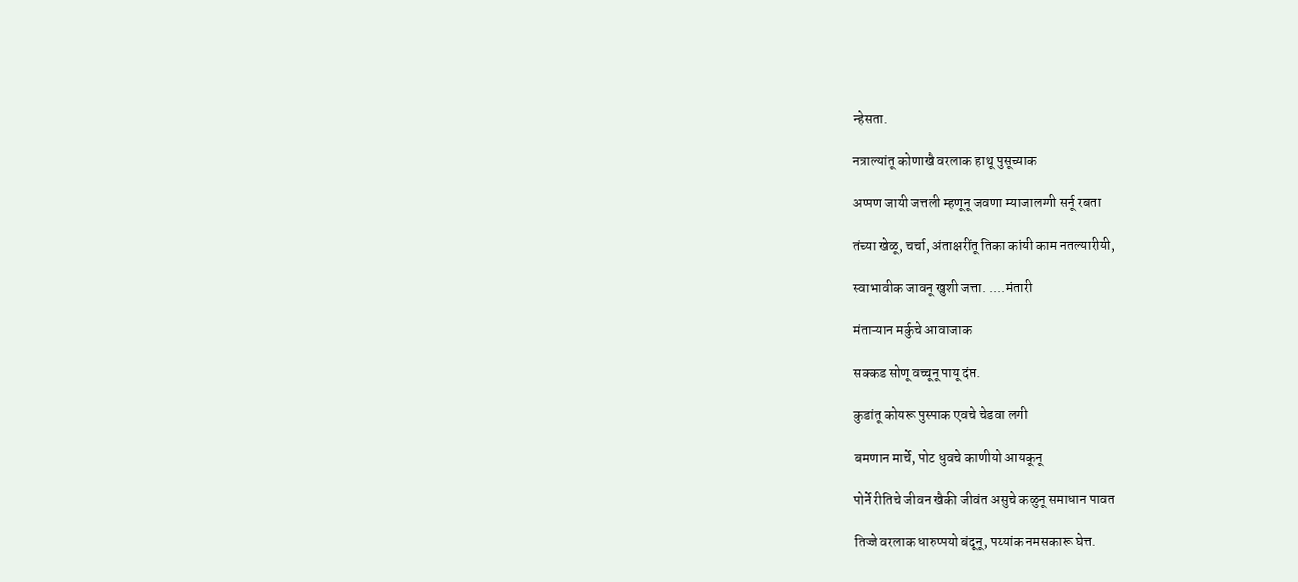न्हेसता.

नत्राल्यांतू कोणाखै वरलाक हाथू पुसूच्याक

अप्पण जायी जत्तली म्हणूनू जवणा म्याजालग्गी सर्नू रबता

तंच्या खेळू, चर्चा, अंताक्षरींतू तिका कांयी काम नतल्यारीयी,

स्वाभावीक जावनू खुशी जत्ता. ....मंतारी

मंताऱ्यान मर्कुचे आवाजाक

सक्कड सोणू वच्चूनू पायू दंप्त.

कुडांतू कोयरू पुस्पाक एवचे चेडवा लगी

बमणान मार्चे, पोट धुवचे काणीयो आयकूनू

पोर्ने रीतिचे जीवन खैकी जीवंत असुचे कळुनू समाधान पावत

तिज्जे वरलाक धारुप्पयो बंदूनू, पय्यांक नमसकारू घेत्त.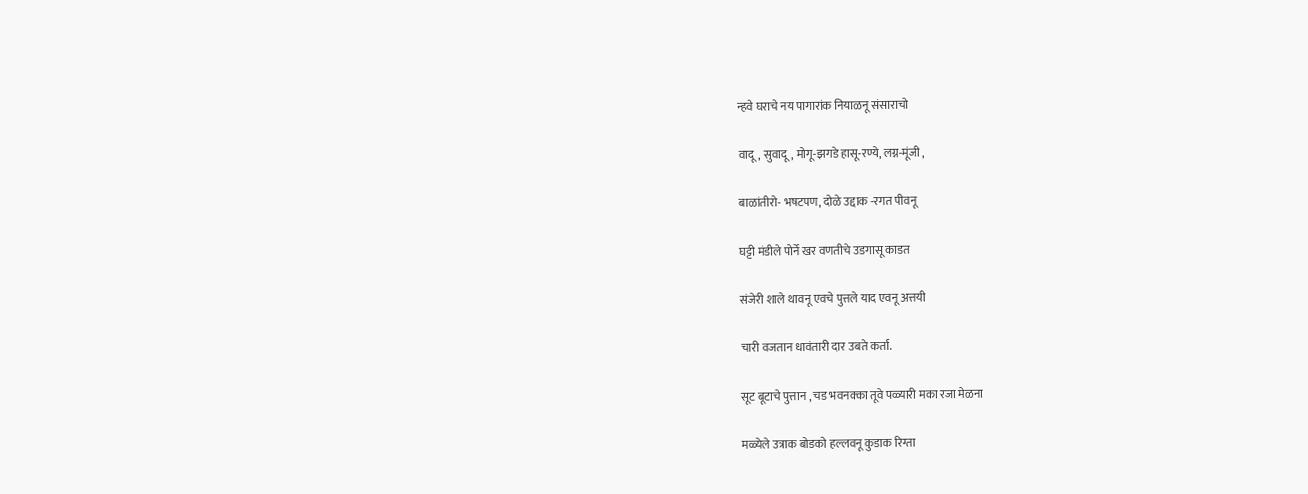न्हवे घराचे नय पागारांक नियाळनू संसाराचो

वादू, सुवादू, मोगू-झगडे हासू-रण्ये, लग्न-मूंजी ,

बाळांतीरो- भषटपण, दोळे उद्दाक -रगत पीवनू

घट्टी मंडीले पोर्ने खर वणतीचे उडगासू काडत

संजेरी शाले थावनू एवचे पुत्तले याद एवनू अत्तयी

चारी वजतान धावंतारी दार उबते कर्ता.

सूट बूटाचे पुत्तान , चड भवनक्का तूवे पळ्यारी मका रजा मेळना

मळ्येले उत्राक बोडको हल्लवनू कुडाक रिग्ता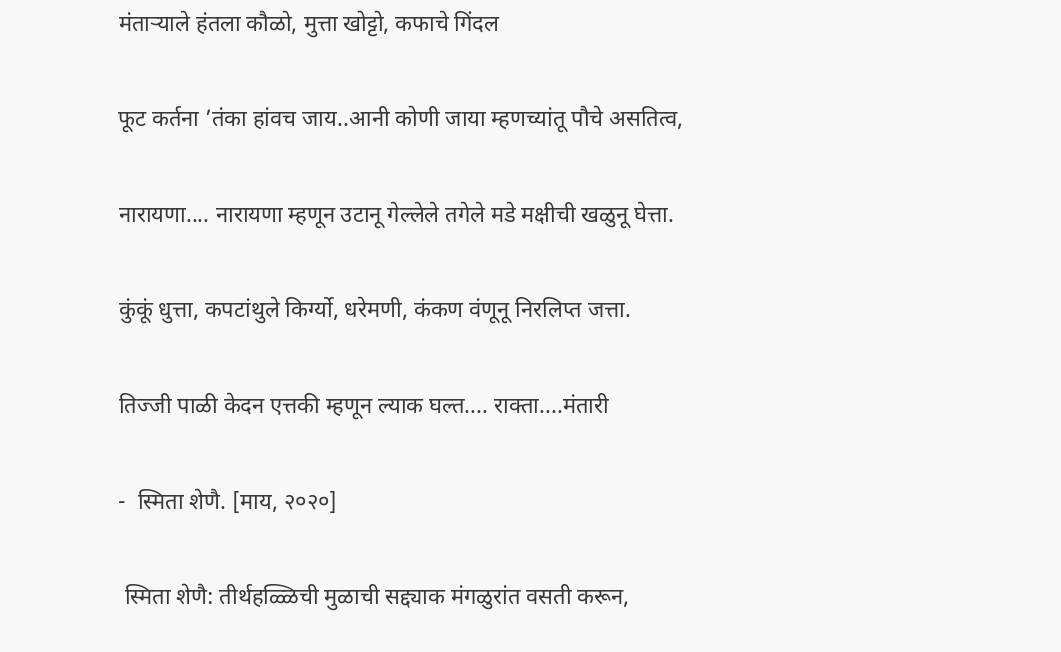मंताऱ्याले हंतला कौळो, मुत्ता खोट्टो, कफाचे गिंदल

फूट कर्तना ’तंका हांवच जाय..आनी कोणी जाया म्हण‌च्यांतू पौचे असतित्व,

नारायणा.... नारायणा म्हणून उटानू गेल्लेले तगेले मडे मक्षीची खळुनू घेत्ता.

कुंकूं धुत्ता, कपटांथुले किर्ग्यो, धरेमणी, कंकण वंणूनू निरलिप्त जत्ता.

तिज्जी पाळी केदन एत्तकी म्हणून ल्याक घल्त.... राक्ता....मंतारी

-  स्मिता शेणै. [माय, २०२०]

 स्मिता शेणै: तीर्थहळ्ळिची मुळाची सद्द्याक मंगळुरांत वसती करून,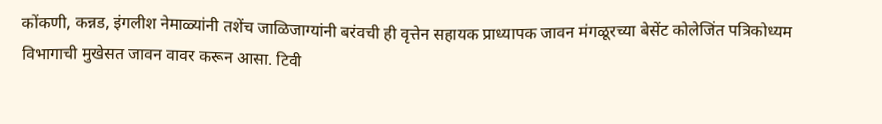कोंकणी, कन्नड, इंगलीश नेमाळ्यांनी तशेंच जाळिजाग्यांनी बरंवची ही वृत्तेन सहायक प्राध्यापक जावन मंगळूर‌च्या बेसेंट कोलेजिंत पत्रिकोध्यम विभागाची मुखेसत जावन वावर करून आसा. टिवी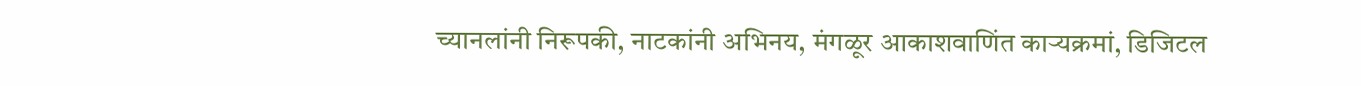च्यानलांनी निरूपकी, नाटकांनी अभिनय, मंगळूर आकाश‌वाणिंत काऱ्यक्रमां, डिजिटल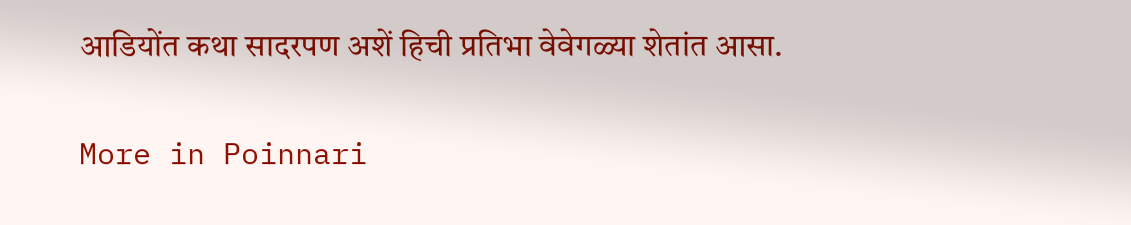आडियोंत कथा सादर‌पण अशें हिची प्रतिभा वेवेगळ्या शेतांत आसा.

More in Poinnari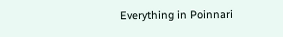Everything in Poinnari